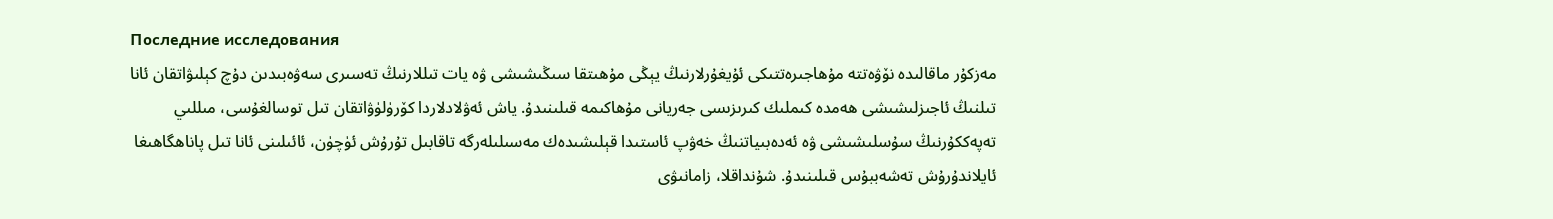Последние исследования
مەزكۇر ماقالىدە نۆۋەتتە مۇھاجىرەتتىكى ئۇيغۇرلارنىڭ يېڭى مۇھىتقا سىڭىشىشى ۋە يات تىللارنىڭ تەسىرى سەۋەبىدىن دۇچ كېلىۋاتقان ئانا تىلنىڭ ئاجىزلىشىشى ھەمدە كىملىك كىرىزىسى جەريانى مۇھاكىمە قىلىنىدۇ. ياش ئەۋلادلاردا كۆرۈلۈۋاتقان تىل توسالغۇسى، مىللىي تەپەككۇرنىڭ سۇسلىشىشى ۋە ئەدەبىياتنىڭ خەۋپ ئاستىدا قېلىشىدەك مەسىلىلەرگە تاقابىل تۇرۇش ئۈچۈن، ئائىلىنى ئانا تىل پاناھگاھىغا ئايلاندۇرۇش تەشەببۇس قىلىنىدۇ. شۇنداقلا، زامانىۋى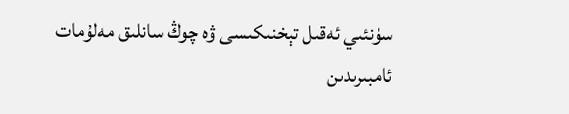سۈنئىي ئەقىل تېخنىكىسى ۋە چوڭ سانلىق مەلۇمات ئامبىرىدىن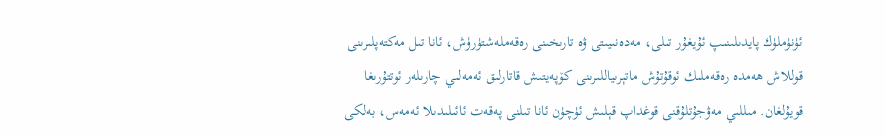ئۈنۈملۈك پايدىلىنىپ ئۇيغۇر تىلى، مەدەنىيىتى ۋە تارىخىنى رەقەملەشتۈرۈش، ئانا تىل مەكتەپلىرىنى قوللاش ھەمدە رەقەملىك ئوقۇتۇش ماتېرىياللىرىنى كۆپەيتىش قاتارلىق ئەمەلىي چارىلەر ئوتتۇرىغا قويۇلغان. مىللىي مەۋجۇتلۇقنى قوغداپ قېلىش ئۈچۈن ئانا تىلنى پەقەت ئائىلىدىلا ئەمەس، بەلكى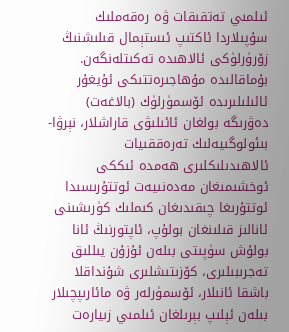ئىلمىي تەتقىقات ۋە رەقەملىك سۇپىلاردا ئاكتىپ ئىستېمال قىلىشنىڭ زۆرۈرلۈكى ئالاھىدە تەكىتلەنگەن.
بۇماقالىدە مۇھاجىرەتتىكى ئۇيغۇر ئائىلىلىرىدە ئۆسمۈرلۈك (بالاغەت) دەۋرىگە بولغان ئائىلىۋى قاراشلار، نېرۋا-بىئولوگىيەلىك تەرەققىيات ئالاھىدىلىكلىرى ھەمدە ئىككى ئوخشىمىغان مەدەنىيەت ئوتتۇرىسىدا ئوتتۇرىغا چىقىدىغان كىملىك كۈرىشىنى ئانالىز قىلىنغان بولۇپ، ئاپتورنىڭ ئانا بولۇش سۈپىتى بىلەن ئۇزۇن يىللىق تەجرىبىلىرى، كۆزىتىشلىرى شۇنداقلا باشقا ئانىلار، ئۆسمۈرلەر ۋە مائارىپچىلار بىلەن ئېلىپ بېرىلغان ئىلمىي زىيارەت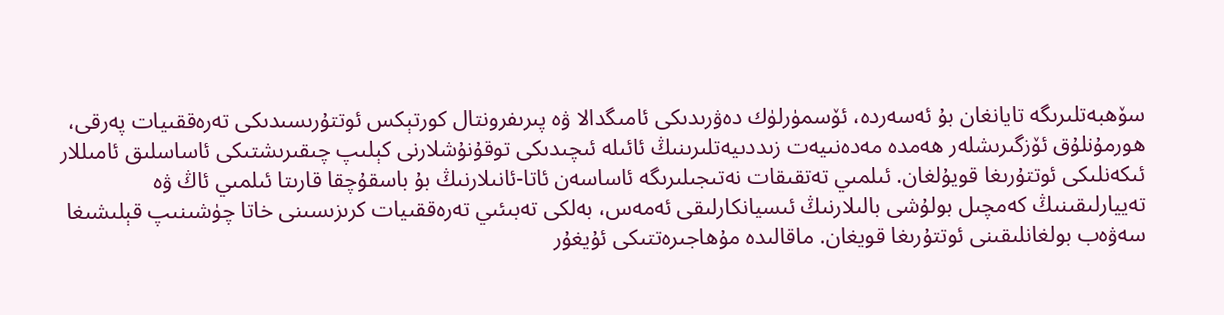سۆھبەتلىرىگە تايانغان بۇ ئەسەردە، ئۆسمۈرلۈك دەۋرىدىكى ئامىگدالا ۋە پىرىفرونتال كورتېكس ئوتتۇرىسىدىكى تەرەققىيات پەرقى، ھورمۇنلۇق ئۆزگىرىشلەر ھەمدە مەدەنىيەت زىددىيەتلىرىنىڭ ئائىلە ئىچىدىكى توقۇنۇشلارنى كېلىپ چىقىرىشتىكى ئاساسلىق ئامىللار ئىكەنلىكى ئوتتۇرىغا قويۇلغان. ئىلمىي تەتقىقات نەتىجىلىرىگە ئاساسەن ئاتا-ئانىلارنىڭ بۇ باسقۇچقا قارىتا ئىلمىي ئاڭ ۋە تەييارلىقىنىڭ كەمچىل بولۇشى بالىلارنىڭ ئىسيانكارلىقى ئەمەس، بەلكى تەبىئىي تەرەققىيات كرىزىسىنى خاتا چۈشىنىپ قېلىشىغا سەۋەب بولغانلىقىنى ئوتتۇرىغا قويغان. ماقالىدە مۇھاجىرەتتىكى ئۇيغۇر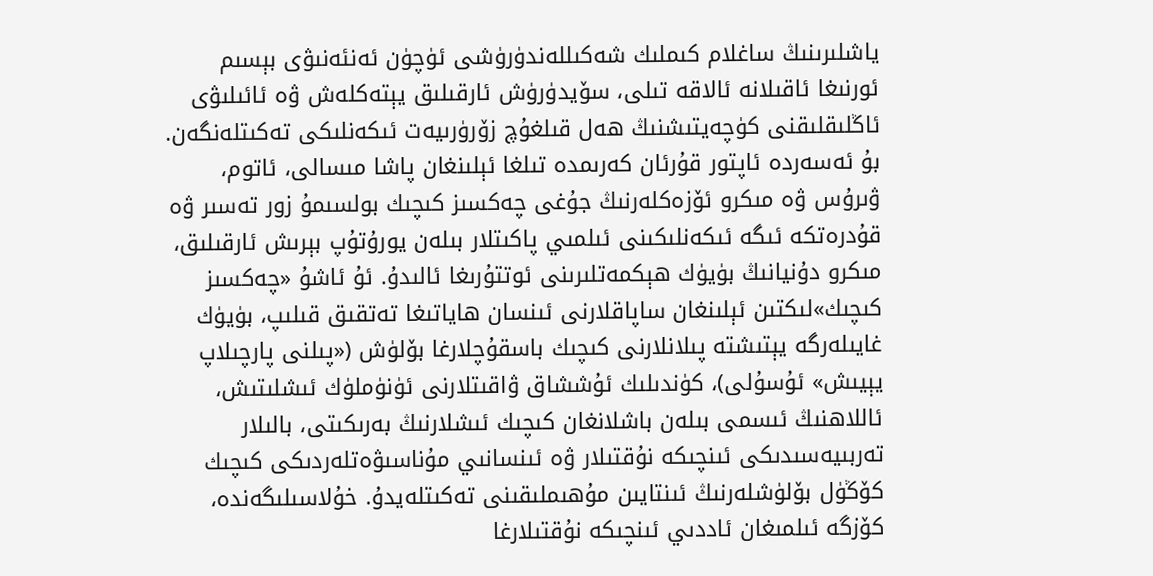ياشلىرىنىڭ ساغلام كىملىك شەكىللەندۈرۈشى ئۈچۈن ئەنئەنىۋى بېسىم ئورنىغا ئاقىلانە ئالاقە تىلى، سۆيدۈرۈش ئارقىلىق يېتەكلەش ۋە ئائىلىۋى ئاڭلىقلىقنى كۈچەيتىشنىڭ ھەل قىلغۇچ زۆرۈرىيەت ئىكەنلىكى تەكىتلەنگەن.
بۇ ئەسەردە ئاپتور قۇرئان كەرىمدە تىلغا ئېلىنغان پاشا مىسالى، ئاتوم، ۋىرۇس ۋە مىكرو ئۆزەكلەرنىڭ جۇغى چەكسىز كىچىك بولسىمۇ زور تەسىر ۋە قۇدرەتكە ئىگە ئىكەنلىكىنى ئىلمىي پاكىتلار بىلەن يورۇتۇپ بېرىش ئارقىلىق، مىكرو دۇنيانىڭ بۈيۈك ھېكمەتلىرىنى ئوتتۇرىغا ئالىدۇ. ئۇ ئاشۇ «چەكسىز كىچىك»لىكتىن ئېلىنغان ساپاقلارنى ئىنسان ھاياتىغا تەتقىق قىلىپ، بۈيۈك غايىلەرگە يېتىشتە پىلانلارنى كىچىك باسقۇچلارغا بۆلۈش («پىلنى پارچىلاپ يېيىش» ئۇسۇلى)، كۈندىلىك ئۇششاق ۋاقىتلارنى ئۈنۈملۈك ئىشلىتىش، ئاللاھنىڭ ئىسمى بىلەن باشلانغان كىچىك ئىشلارنىڭ بەرىكىتى، بالىلار تەربىيەسىدىكى ئىنچىكە نۇقتىلار ۋە ئىنسانىي مۇناسىۋەتلەردىكى كىچىك كۆڭۈل بۆلۈشلەرنىڭ ئىنتايىن مۇھىملىقىنى تەكىتلەيدۇ. خۇلاسىلىگەندە، كۆزگە ئىلمىغان ئاددىي ئىنچىكە نۇقتىلارغا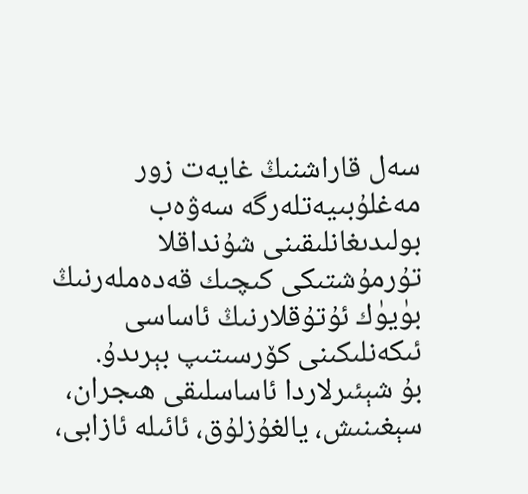سەل قاراشنىڭ غايەت زور مەغلۇبىيەتلەرگە سەۋەب بولىدىغانلىقىنى شۇنداقلا تۇرمۇشتىكى كىچىك قەدەملەرنىڭ بۈيۈك ئۇتۇقلارنىڭ ئاساسى ئىكەنلىكىنى كۆرسىتىپ بېرىدۇ.
بۇ شېئىرلاردا ئاساسلىقى ھىجران، سېغىنىش، يالغۇزلۇق، ئائىلە ئازابى،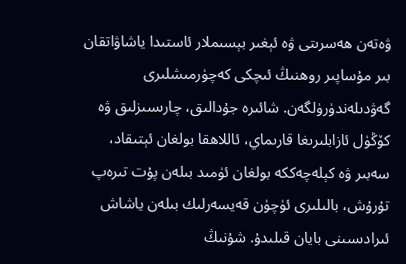ۋەتەن ھەسرىتى ۋە ئېغىر بېسىملار ئاستىدا ياشاۋاتقان بىر مۇساپىر روھنىڭ ئىچكى كەچۈرمىشلىرى گەۋدىلەندۈرۈلگەن. شائىرە جۇدالىق، چارىسىزلىق ۋە كۆڭۈل ئازابلىرىغا قارىماي، ئاللاھقا بولغان ئېتىقاد، سەبىر ۋە كېلەچەككە بولغان ئۈمىد بىلەن پۇت تىرەپ تۇرۇش، بالىلىرى ئۈچۈن قەيسەرلىك بىلەن ياشاش ئىرادىسىنى بايان قىلىدۇ. شۇنىڭ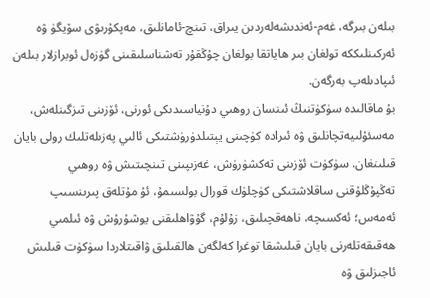بىلەن بىرگە، غەم-ئەندىشەلەردىن يىراق، تىنچ-ئامانلىق، مەپكۇرىۋى سۆيگۈ ۋە ئەركىنلىككە تولغان بىر ھاياتقا بولغان چۇڭقۇر تەشناسلىقىنى گۈزەل ئوبرازلار بىلەن ئىپادىلەپ بەرگەن.
بۇ ماقالىدە سۈكۈتنىڭ ئىنسان روھىي دۇنياسىدىكى ئورنى، ئۆزىنى تىزگىنلەش، مەسئۇلىيەتچانلىق ۋە ئىرادە كۈچىنى يېتىلدۈرۈشتىكى ئالىي پەزىلەتلىك رولى بايان قىلىنغان. سۈكۈت ئۆزىنى تەكشۈرۈش، غەزىپىنى تىنچىتىش ۋە روھىي تەڭپۇڭلۇقنى ساقلاشتىكى كۈچلۈك قورال بولسىمۇ، ئۇ مۇتلەق پىرىنسىپ ئەمەس؛ ئەكسىچە، ناھەقچىلىق، زۇلۇم، گۇۋاھلىقنى يوشۇرۇش ۋە ئىلمىي ھەقىقەتلەرنى بايان قىلىشقا توغرا كەلگەن ھالقىلىق ۋاقىتلاردا سۈكۈت قىلىش ئاجىزلىق ۋە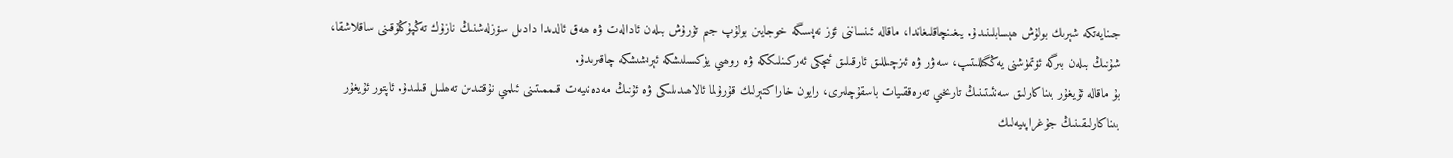جىنايەتكە شېرىك بولۇش ھېسابلىنىدۇ. يىغىنچاقلىغاندا، ماقالە ئىنساننى ئۆز نەپسىگە خوجايىن بولۇپ جىم تۇرۇش بىلەن ئادالەت ۋە ھەق ئالدىدا دادىل سۆزلەشنىڭ نازۇك تەڭپۇڭلۇقىنى ساقلاشقا، شۇنىڭ بىلەن بىرگە ئۆتمۈشنى يەڭگىللىتىپ، سەۋر ۋە ئىزچىللىق ئارقىلىق ئىچكى ئەركىنلىككە ۋە روھىي يۈكسىلىشكە ئېرىشىشكە چاقىرىدۇ.
بۇ ماقالە ئۇيغۇر بىناكارلىق سەنئىتىنىڭ تارىخىي تەرەققىيات باسقۇچلىرى، رايون خاراكتېرلىك قۇرۇلما ئالاھىدىلىكى ۋە ئۇنىڭ مەدەنىيەت قىممىتىنى ئىلمىي نۇقتىدىن تەھلىل قىلىدۇ. ئاپتور ئۇيغۇر بىناكارلىقىنىڭ جۇغراپىيەلىك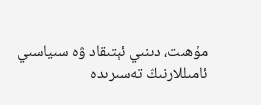مۇھىت، دىنىي ئېتىقاد ۋە سىياسىي ئامىللارنىڭ تەسىرىدە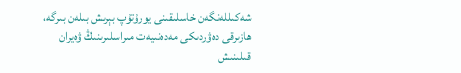شەكىللەنگەن خاسلىقىنى يورۇتۇپ بېرىش بىلەن بىرگە، ھازىرقى دەۋردىكى مەدەنىيەت مىراسلىرىنىڭ ۋەيران قىلىنىش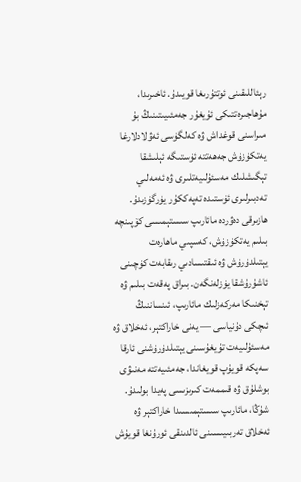رېئاللىقىنى ئوتتۇرىغا قويىدۇ. ئاخىرىدا، مۇھاجىرەتتىكى ئۇيغۇر جەمئىيىتىنىڭ بۇ مىراسنى قوغداش ۋە كەلگۈسى ئەۋلادلارغا يەتكۈزۈش جەھەتتە ئۈستىگە ئېلىشقا تېگىشلىك مەسئۇلىيەتلىرى ۋە ئەمەلىي تەدبىرلىرى ئۈستىدە تەپەككۇر يۈرگۈزىدۇ.
ھازىرقى دەۋردە مائارىپ سىستېمىسى كۆپىنچە بىلىم يەتكۈزۈش، كەسپىي ماھارەت يېتىلدۈرۈش ۋە ئىقتىسادىي رىقابەت كۈچىنى ئاشۇرۇشقا يۈزلەنگەن. بىراق پەقەت بىلىم ۋە تېخنىكا مەركەزلىك مائارىپ، ئىنساننىڭ ئىچكى دۇنياسى — يەنى خاراكتېر، ئەخلاق ۋە مەسئۇلىيەت تۇيغۇسىنى يېتىلدۈرۈشنى ئارقا سەپكە قويۇپ قويغاندا، جەمئىيەتتە مەنىۋى بوشلۇق ۋە قىممەت كىرىزىسى پەيدا بولىدۇ. شۇڭا، مائارىپ سىستېمىسىدا خاراكتېر ۋە ئەخلاق تەربىيىسىنى ئالدىنقى ئورۇنغا قويۇش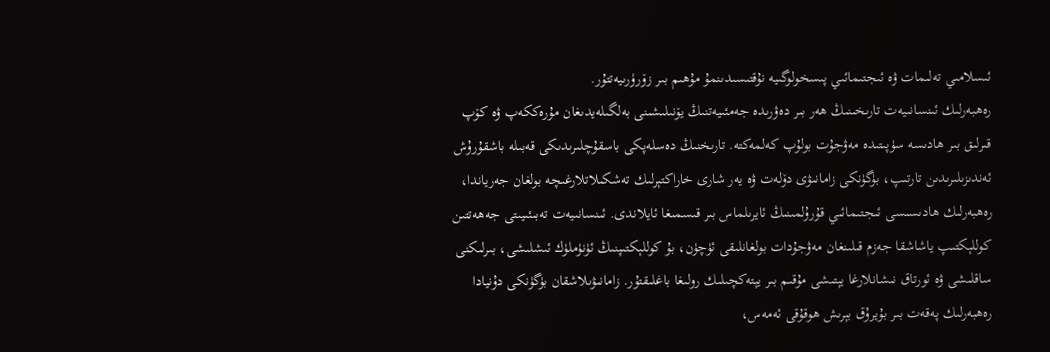ئىسلامىي تەلىمات ۋە ئىجتىمائىي پىسخولوگىيە نۇقتىسىدىنمۇ مۇھىم بىر زۆرۈرىيەتتۇر.
رەھبەرلىك ئىنسانىيەت تارىخىنىڭ ھەر بىر دەۋرىدە جەمئىيەتنىڭ يۆنىلىشىنى بەلگىلەيدىغان مۇرەككەپ ۋە كۆپ قىرلىق بىر ھادىسە سۈپىتىدە مەۋجۇت بولۇپ كەلمەكتە. تارىخنىڭ دەسلەپكى باسقۇچلىرىدىكى قەبىلە باشقۇرۇش ئەندىزىلىرىدىن تارتىپ، بۈگۈنكى زامانىۋى دۆلەت ۋە يەر شارى خاراكتېرلىك تەشكىلاتلارغىچە بولغان جەرياندا، رەھبەرلىك ھادىسىسى ئىجتىمائىي قۇرۇلمىنىڭ ئايرىلماس بىر قىسمىغا ئايلاندى. ئىنسانىيەت تەبىئىيىتى جەھەتتىن كوللېكتىپ ياشاشقا جەزم قىلىنغان مەۋجۇدات بولغانلىقى ئۈچۈن، بۇ كوللېكتىپنىڭ ئۈنۈملۈك ئىشلىشى، بىرلىكنى ساقلىشى ۋە ئورتاق نىشانلارغا يېتىشى مۇقىم بىر يېتەكچىلىك رولىغا باغلىقتۇر. زامانىۋىلاشقان بۈگۈنكى دۇنيادا رەھبەرلىك پەقەت بىر بۇيرۇق بېرىش ھوقۇقى ئەمەس،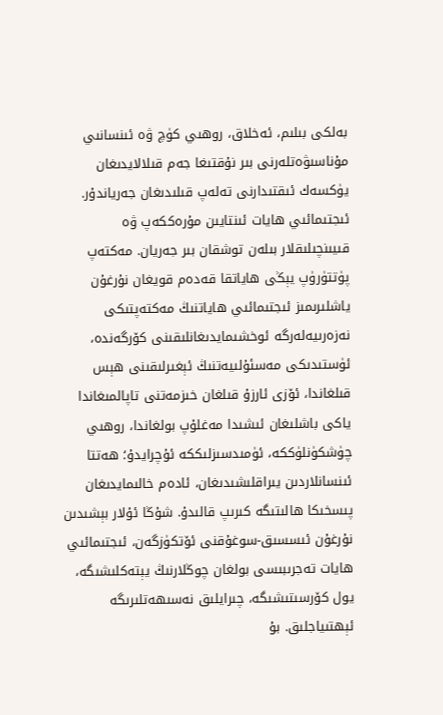بەلكى بىلىم، ئەخلاق، روھىي كۈچ ۋە ئىنسانىي مۇناسىۋەتلەرنى بىر نۇقتىغا جەم قىلالايدىغان يۈكسەك ئىقتىدارنى تەلەپ قىلىدىغان جەرياندۇر.
ئىجتىمائىي ھايات ئىنتايىن مۇرەككەپ ۋە قىيىنچىلىقلار بىلەن توشقان بىر جەريان. مەكتەپ پۈتتۈرۈپ يېڭى ھاياتقا قەدەم قويغان نۇرغۇن ياشلىرىمىز ئىجتىمائىي ھاياتنىڭ مەكتەپتىكى نەزەرىيەلەرگە ئوخشىمايدىغانلىقىنى كۆرگەندە، ئۈستىدىكى مەسئۇلىيەتنىڭ ئېغىرلىقىنى ھېس قىلغاندا، ئۆزى ئارزۇ قىلغان خىزمەتنى تاپالمىغاندا ياكى باشلىغان ئىشىدا مەغلۇپ بولغاندا، روھىي چۈشكۈنلۈككە، ئۈمىدسىزلىككە ئۇچرايدۇ؛ ھەتتا ئىنسانلاردىن يىراقلىشىدىغان، ئادەم خالىمايدىغان پىسخىكا ھالىتىگە كىرىپ قالىدۇ. شۇڭا ئۇلار بېشىدىن نۇرغۇن ئىسسىق-سوغۇقنى ئۆتكۈزگەن، ئىجتىمائىي ھايات تەجرىبىسى بولغان چوڭلارنىڭ يېتەكلىشىگە، يول كۆرسىتىشىگە، چىرايلىق نەسىھەتلىرىگە ئېھتىياجلىق. بۇ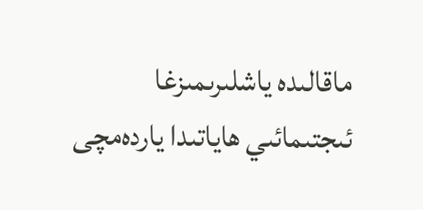ماقالىدە ياشلىرىمىزغا ئىجتىمائىي ھاياتىدا ياردەمچى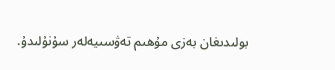بولىدىغان بەزى مۇھىم تەۋسىيەلەر سۇنۇلىدۇ.